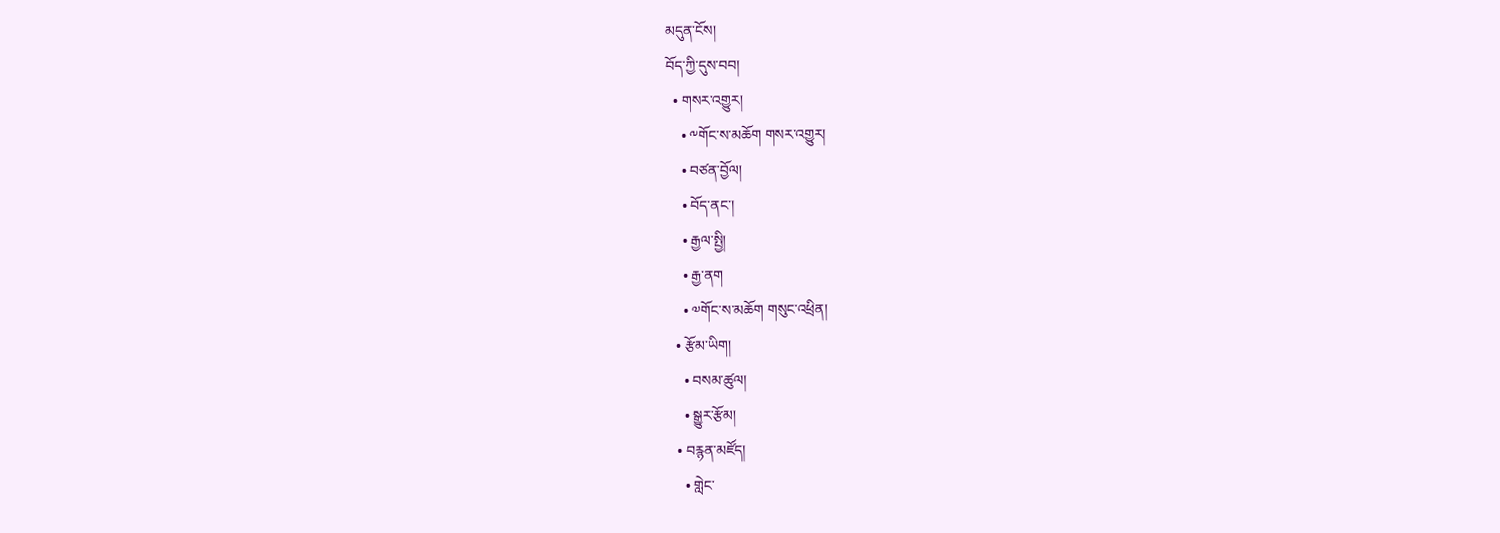མདུན་ངོས།
བོད་ཀྱི་དུས་བབ།
  • གསར་འགྱུར།
    • ༸གོང་ས་མཆོག གསར་འགྱུར།
    • བཙན་བྱོལ།
    • བོད་ནང་།
    • རྒྱལ་སྤྱི།
    • རྒྱ་ནག
    • ༧གོང་ས་མཆོག གསུང་འཕྲིན།
  • རྩོམ་ཡིག།
    • བསམ་ཚུལ།
    • སྒྱུར་རྩོམ།
  • བརྙན་མཛོད།
    • གླེང་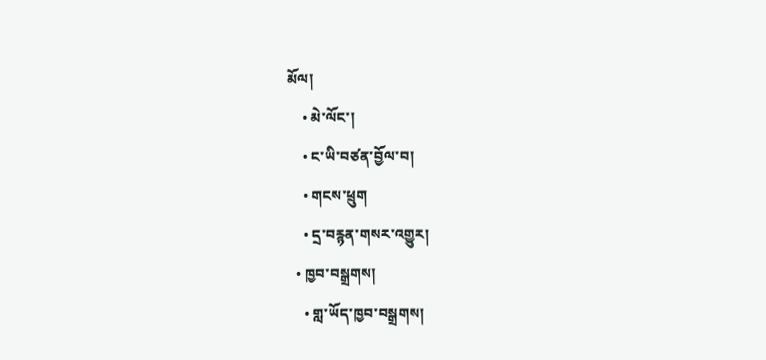མོལ།
    • མེ་ལོང་།
    • ང་ཡི་བཙན་བྱོལ་བ།
    • གངས་ཕྲུག
    • དྲ་བརྙན་གསར་འགྱུར།
  • ཁྱབ་བསྒྲགས།
    • གླ་ཡོད་ཁྱབ་བསྒྲགས།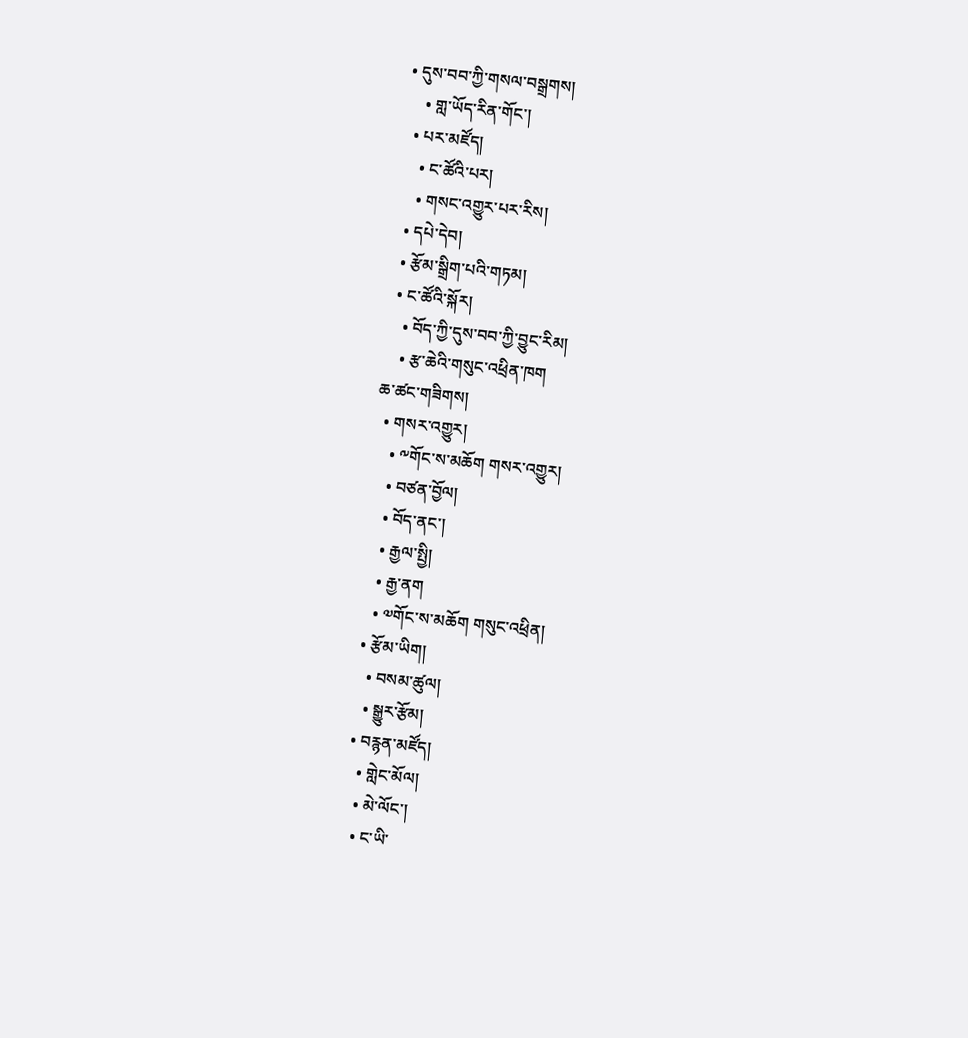• དུས་བབ་ཀྱི་གསལ་བསྒྲགས།
    • གླ་ཡོད་རིན་གོང་།
  • པར་མཛོད།
    • ང་ཚོའི་པར།
    • གསང་འགྱུར་པར་རིས།
  • དཔེ་དེབ།
  • རྩོམ་སྒྲིག་པའི་གཏམ།
  • ང་ཚོའི་སྐོར།
    • བོད་ཀྱི་དུས་བབ་ཀྱི་བྱུང་རིམ།
    • རྩ་ཆེའི་གསུང་འཕྲིན་ཁག
ཆ་ཚང་གཟིགས།
  • གསར་འགྱུར།
    • ༸གོང་ས་མཆོག གསར་འགྱུར།
    • བཙན་བྱོལ།
    • བོད་ནང་།
    • རྒྱལ་སྤྱི།
    • རྒྱ་ནག
    • ༧གོང་ས་མཆོག གསུང་འཕྲིན།
  • རྩོམ་ཡིག།
    • བསམ་ཚུལ།
    • སྒྱུར་རྩོམ།
  • བརྙན་མཛོད།
    • གླེང་མོལ།
    • མེ་ལོང་།
    • ང་ཡི་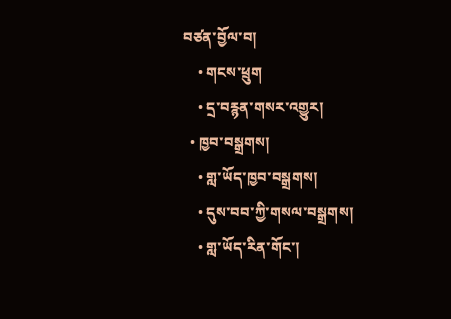བཙན་བྱོལ་བ།
    • གངས་ཕྲུག
    • དྲ་བརྙན་གསར་འགྱུར།
  • ཁྱབ་བསྒྲགས།
    • གླ་ཡོད་ཁྱབ་བསྒྲགས།
    • དུས་བབ་ཀྱི་གསལ་བསྒྲགས།
    • གླ་ཡོད་རིན་གོང་།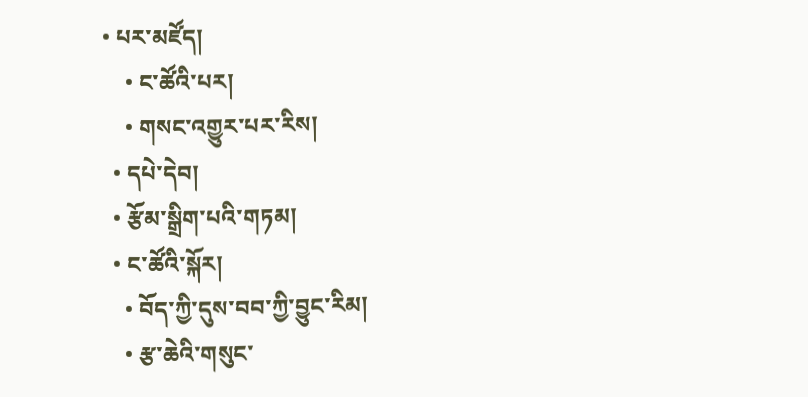• པར་མཛོད།
    • ང་ཚོའི་པར།
    • གསང་འགྱུར་པར་རིས།
  • དཔེ་དེབ།
  • རྩོམ་སྒྲིག་པའི་གཏམ།
  • ང་ཚོའི་སྐོར།
    • བོད་ཀྱི་དུས་བབ་ཀྱི་བྱུང་རིམ།
    • རྩ་ཆེའི་གསུང་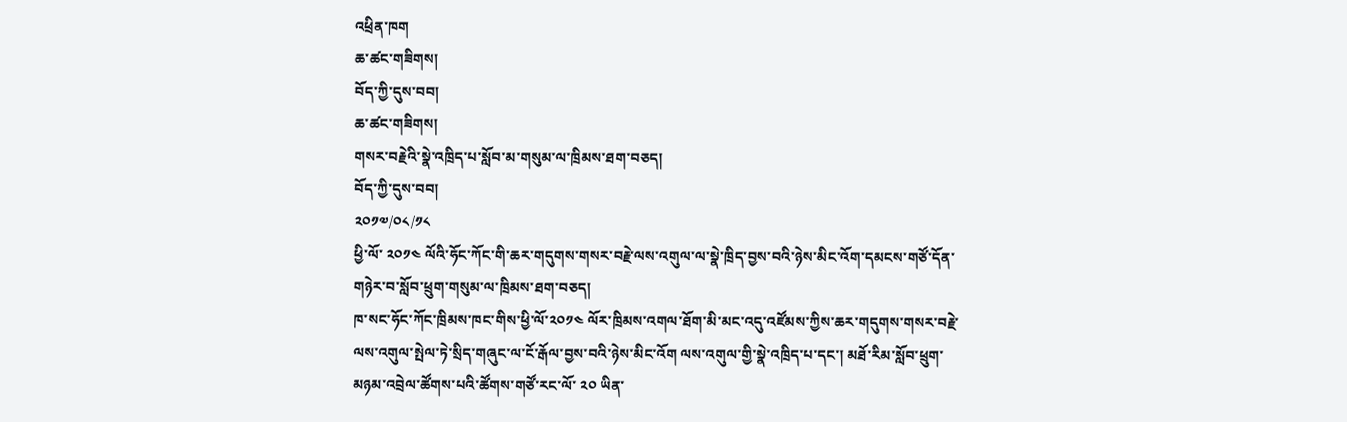འཕྲིན་ཁག
ཆ་ཚང་གཟིགས།
བོད་ཀྱི་དུས་བབ།
ཆ་ཚང་གཟིགས།
གསར་བརྗེའི་སྣེ་འཁྲིད་པ་སློབ་མ་གསུམ་ལ་ཁྲིམས་ཐག་བཅད།
བོད་ཀྱི་དུས་བབ།
༢༠༡༧/༠༨/༡༨
ཕྱི་ལོ་ ༢༠༡༤ ལོའི་ཧོང་ཀོང་གི་ཆར་གདུགས་གསར་བརྗེ་ལས་འགུལ་ལ་སྣེ་ཁྲིད་བྱས་བའི་ཉེས་མིང་འོག་དམངས་གཙོ་དོན་གཉེར་བ་སློབ་ཕྲུག་གསུམ་ལ་ཁྲིམས་ཐག་བཅད།
ཁ་སང་ཧོང་ཀོང་ཁྲིམས་ཁང་གིས་ཕྱི་ལོ་༢༠༡༤ ལོར་ཁྲིམས་འགལ་ཐོག་མི་མང་འདུ་འཛོམས་ཀྱིས་ཆར་གདུགས་གསར་བརྗེ་ལས་འགུལ་སྤེལ་ཏེ་སྲིད་གཞུང་ལ་ངོ་རྒོལ་བྱས་བའི་ཉེས་མིང་འོག ལས་འགུལ་གྱི་སྣེ་འཁྲིད་པ་དང་། མཐོ་རིམ་སློབ་ཕྲུག་མཉམ་འབྲེལ་ཚོགས་པའི་ཚོགས་གཙོ་རང་ལོ་ ༢༠ ཡིན་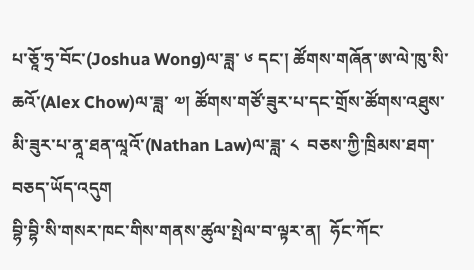པ་ཅཱོ་ཧྲ་བོང་(Joshua Wong)ལ་ཟླ་ ༦ དང་། ཚོགས་གཞོན་ཨ་ལེ་ཁུ་སི་ཆའོ་(Alex Chow)ལ་ཟླ་ ༧། ཚོགས་གཙོ་ཟུར་པ་དང་གྲོས་ཚོགས་འཐུས་མི་ཟུར་པ་ནཱ་ཐན་ལཱའོ་(Nathan Law)ལ་ཟླ་ ༨  བཅས་ཀྱི་ཁྲིམས་ཐག་བཅད་ཡོད་འདུག
བྷི་བྷི་སི་གསར་ཁང་གིས་གནས་ཚུལ་སྤེལ་བ་ལྟར་ན།  ཧོང་ཀོང་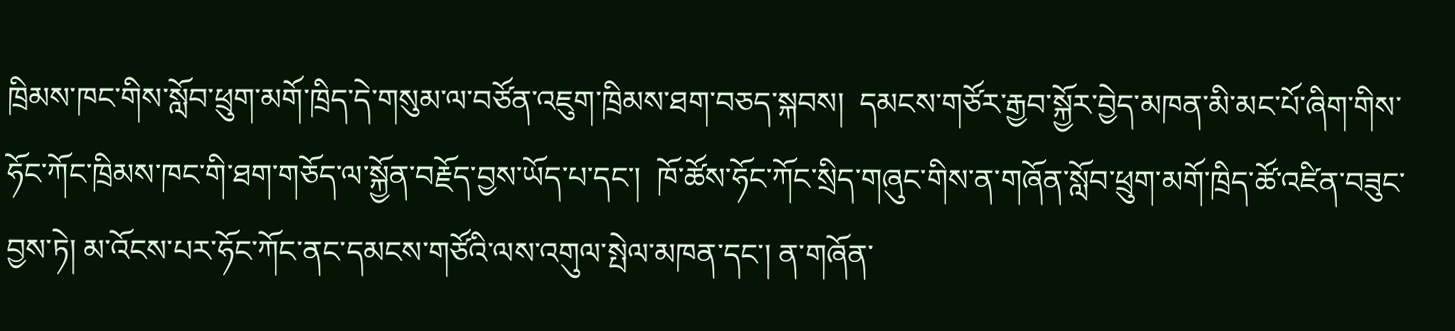ཁྲིམས་ཁང་གིས་སློབ་ཕྲུག་མགོ་ཁྲིད་དེ་གསུམ་ལ་བཙོན་འཇུག་ཁྲིམས་ཐག་བཅད་སྐབས།  དམངས་གཙོར་རྒྱབ་སྐྱོར་བྱེད་མཁན་མི་མང་པོ་ཞིག་གིས་ཧོང་ཀོང་ཁྲིམས་ཁང་གི་ཐག་གཅོད་ལ་སྐྱོན་བརྗོད་བྱས་ཡོད་པ་དང་།  ཁོ་ཚོས་ཧོང་ཀོང་སྲིད་གཞུང་གིས་ན་གཞོན་སློབ་ཕྲུག་མགོ་ཁྲིད་ཚོ་འཛིན་བཟུང་བྱས་ཏེ། མ་འོངས་པར་ཧོང་ཀོང་ནང་དམངས་གཙོའི་ལས་འགུལ་སྤེལ་མཁན་དང་། ན་གཞོན་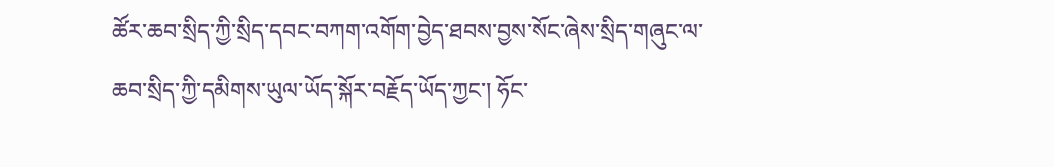ཚོར་ཆབ་སྲིད་ཀྱི་སྲིད་དབང་བཀག་འགོག་བྱེད་ཐབས་བྱས་སོང་ཞེས་སྲིད་གཞུང་ལ་ཆབ་སྲིད་ཀྱི་དམིགས་ཡུལ་ཡོད་སྐོར་བརྗོད་ཡོད་ཀྱང་། ཧོང་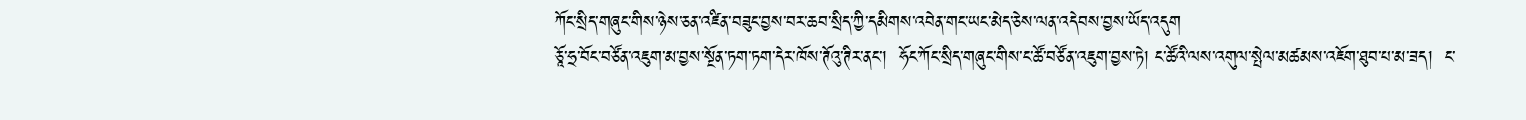ཀོང་སྲིད་གཞུང་གིས་ཉེས་ཅན་འཛིན་བཟུང་བྱས་བར་ཆབ་སྲིད་ཀྱི་དམིགས་འབེན་གང་ཡང་མེད་ཅེས་ལན་འདེབས་བྱས་ཡོད་འདུག
ཅཱོ་ཧྲ་བོང་བཙོན་འཇུག་མ་བྱས་སྔོན་ཏག་ཏག་དེར་ཁོས་ཊོའུ་ཊིར་ནང་།  ཧོང་ཀོང་སྲིད་གཞུང་གིས་ང་ཚོ་བཙོན་འཇུག་བྱས་ཏེ། ང་ཚོའི་ལས་འགུལ་སྤེལ་མཚམས་འཇོག་ཐུབ་པ་མ་ཟད།  ང་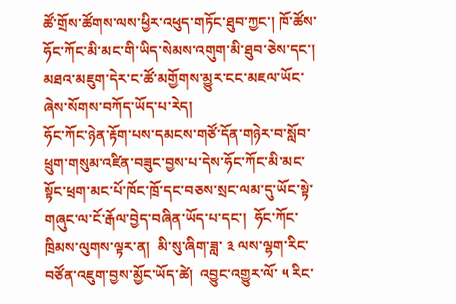ཚོ་གྲོས་ཚོགས་ལས་ཕྱིར་འཕུད་གཏོང་ཐུབ་ཀྱང་། ཁོ་ཚོས་ཧོང་ཀོང་མི་མང་གི་ཡིད་སེམས་འགུག་མི་ཐུབ་ཅེས་དང་། མཐའ་མཇུག་དེར་ང་ཚོ་མགྱོགས་མྱུར་ངང་མཇལ་ཡོང་ཞེས་སོགས་བཀོད་ཡོད་པ་རེད།
ཧོང་ཀོང་ཉེན་རྟོག་པས་དམངས་གཙོ་དོན་གཉེར་བ་སློབ་ཕྲུག་གསུམ་འཛིན་བཟུང་བྱས་པ་དེས་ཧོང་ཀོང་མི་མང་སྟོང་ཕྲག་མང་པོ་ཁོང་ཁྲོ་དང་བཅས་སྲང་ལམ་དུ་ཡོང་སྟེ་གཞུང་ལ་ངོ་རྒོལ་བྱེད་བཞིན་ཡོད་པ་དང་།  ཧོང་ཀོང་ཁྲིམས་ལུགས་ལྟར་ན།  མི་སུ་ཞིག་ཟླ་ ༣ ལས་ལྷག་རིང་བཙོན་འཇུག་བྱས་མྱོང་ཡོད་ཚེ།  འབྱུང་འགྱུར་ལོ་ ༥ རིང་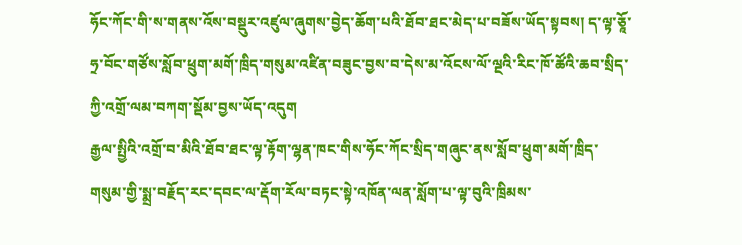ཧོང་ཀོང་གི་ས་གནས་འོས་བསྡུར་འཛུལ་ཞུགས་བྱེད་ཆོག་པའི་ཐོབ་ཐང་མེད་པ་བཟོས་ཡོད་སྟབས། ད་ལྟ་ཅཱོ་ཧྲ་བོང་གཙོས་སློབ་ཕྲུག་མགོ་ཁྲིད་གསུམ་འཛིན་བཟུང་བྱས་བ་དེས་མ་འོངས་ལོ་ལྔའི་རིང་ཁོ་ཚོའི་ཆབ་སྲིད་ཀྱི་འགྲོ་ལམ་བཀག་སྡོམ་བྱས་ཡོད་འདུག
རྒྱལ་སྤྱིའི་འགྲོ་བ་མིའི་ཐོབ་ཐང་ལྟ་རྟོག་ལྷན་ཁང་གིས་ཧོང་ཀོང་སྲིད་གཞུང་ནས་སློབ་ཕྲུག་མགོ་ཁྲིད་གསུམ་གྱི་སྨྲ་བརྗོད་རང་དབང་ལ་རྡོག་རོལ་བཏང་སྟེ་འཁོན་ལན་སློག་པ་ལྟ་བུའི་ཁྲིམས་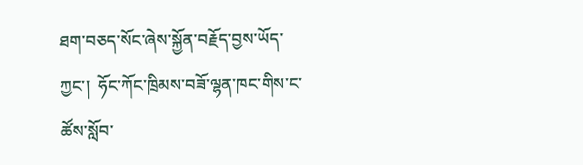ཐག་བཅད་སོང་ཞེས་སྐྱོན་བརྗོད་བྱས་ཡོད་ཀྱང་།  ཧོང་ཀོང་ཁྲིམས་བཟོ་ལྷན་ཁང་གིས་ང་ཚོས་སློབ་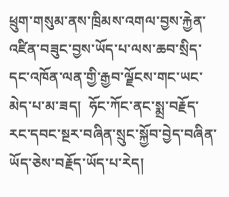ཕྲུག་གསུམ་ནས་ཁྲིམས་འགལ་བྱས་རྐྱེན་འཛིན་བཟུང་བྱས་ཡོད་པ་ལས་ཆབ་སྲིད་དང་འཁོན་ལན་གྱི་རྒྱབ་ལྗོངས་གང་ཡང་མེད་པ་མ་ཟད།  ཧོང་ཀོང་ནང་སྨྲ་བརྗོད་རང་དབང་སྔར་བཞིན་སྲུང་སྐྱོབ་བྱེད་བཞིན་ཡོད་ཅེས་བརྗོད་ཡོད་པ་རེད།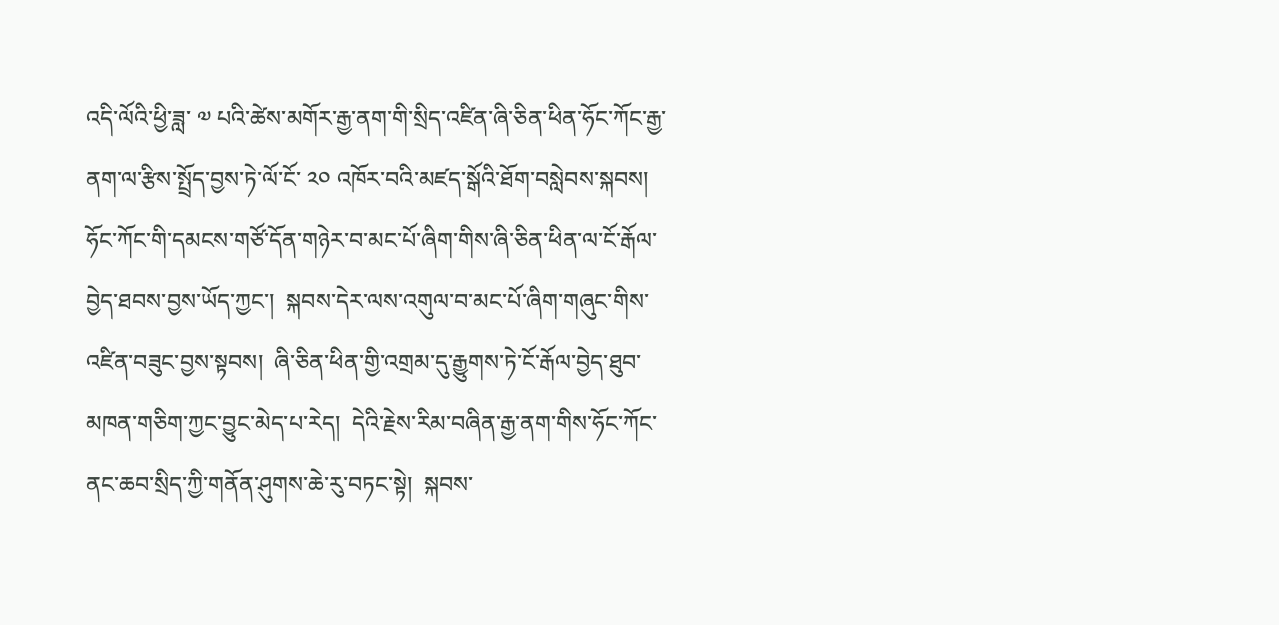འདི་ལོའི་ཕྱི་ཟླ་ ༧ པའི་ཚེས་མགོར་རྒྱ་ནག་གི་སྲིད་འཛིན་ཞི་ཅིན་ཕིན་ཧོང་ཀོང་རྒྱ་ནག་ལ་རྩིས་སྤྲོད་བྱས་ཏེ་ལོ་ངོ་ ༢༠ འཁོར་བའི་མཛད་སྒོའི་ཐོག་བསླེབས་སྐབས། ཧོང་ཀོང་གི་དམངས་གཙོ་དོན་གཉེར་བ་མང་པོ་ཞིག་གིས་ཞི་ཅིན་ཕིན་ལ་ངོ་རྒོལ་བྱེད་ཐབས་བྱས་ཡོད་ཀྱང་།  སྐབས་དེར་ལས་འགུལ་བ་མང་པོ་ཞིག་གཞུང་གིས་འཛིན་བཟུང་བྱས་སྟབས།  ཞི་ཅིན་ཕིན་གྱི་འགྲམ་དུ་རྒྱུགས་ཏེ་ངོ་རྒོལ་བྱེད་ཐུབ་མཁན་གཅིག་ཀྱང་བྱུང་མེད་པ་རེད།  དེའི་རྗེས་རིམ་བཞིན་རྒྱ་ནག་གིས་ཧོང་ཀོང་ནང་ཆབ་སྲིད་ཀྱི་གནོན་ཤུགས་ཆེ་རུ་བཏང་སྟེ།  སྐབས་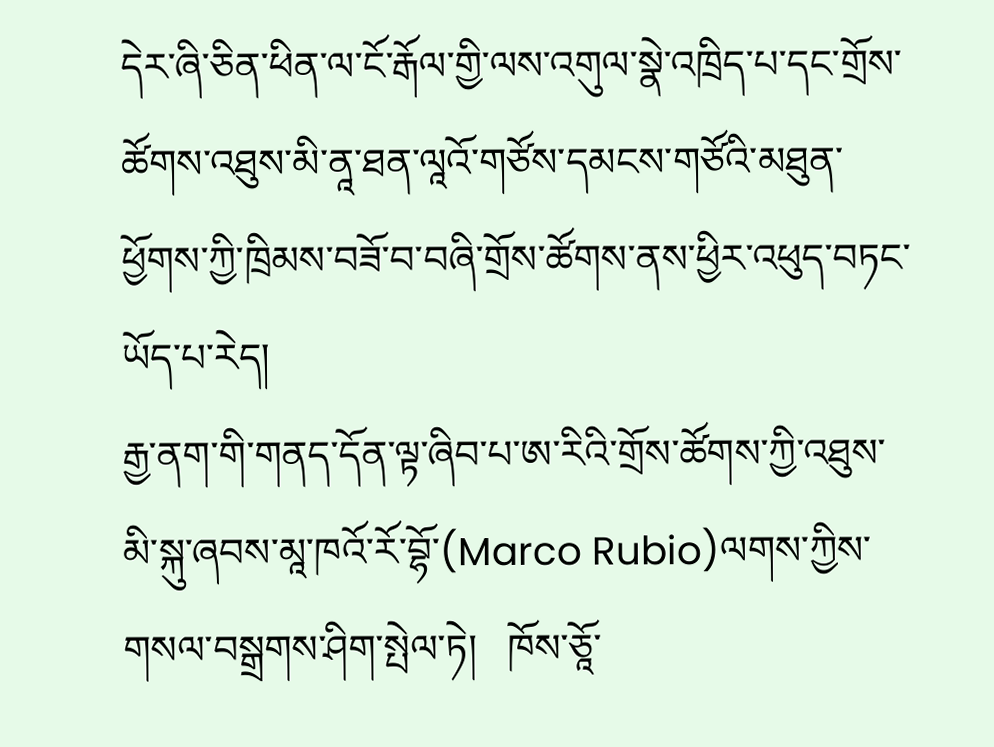དེར་ཞི་ཅིན་ཕིན་ལ་ངོ་རྒོལ་གྱི་ལས་འགུལ་སྣེ་འཁྲིད་པ་དང་གྲོས་ཚོགས་འཐུས་མི་ནཱ་ཐན་ལཱའོ་གཙོས་དམངས་གཙོའི་མཐུན་ཕྱོགས་ཀྱི་ཁྲིམས་བཟོ་བ་བཞི་གྲོས་ཚོགས་ནས་ཕྱིར་འཕུད་བཏང་ཡོད་པ་རེད།
རྒྱ་ནག་གི་གནད་དོན་ལྟ་ཞིབ་པ་ཨ་རིའི་གྲོས་ཚོགས་ཀྱི་འཐུས་མི་སྐུ་ཞབས་མཱ་ཁའོ་རོ་བྷོ་(Marco Rubio)ལགས་ཀྱིས་གསལ་བསྒྲགས་ཤིག་སྤེལ་ཏེ།   ཁོས་ཅཱོ་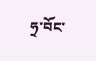ཧྲ་བོང་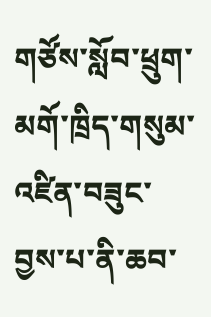གཙོས་སློབ་ཕྲུག་མགོ་ཁྲིད་གསུམ་འཛིན་བཟུང་བྱས་པ་ནི་ཆབ་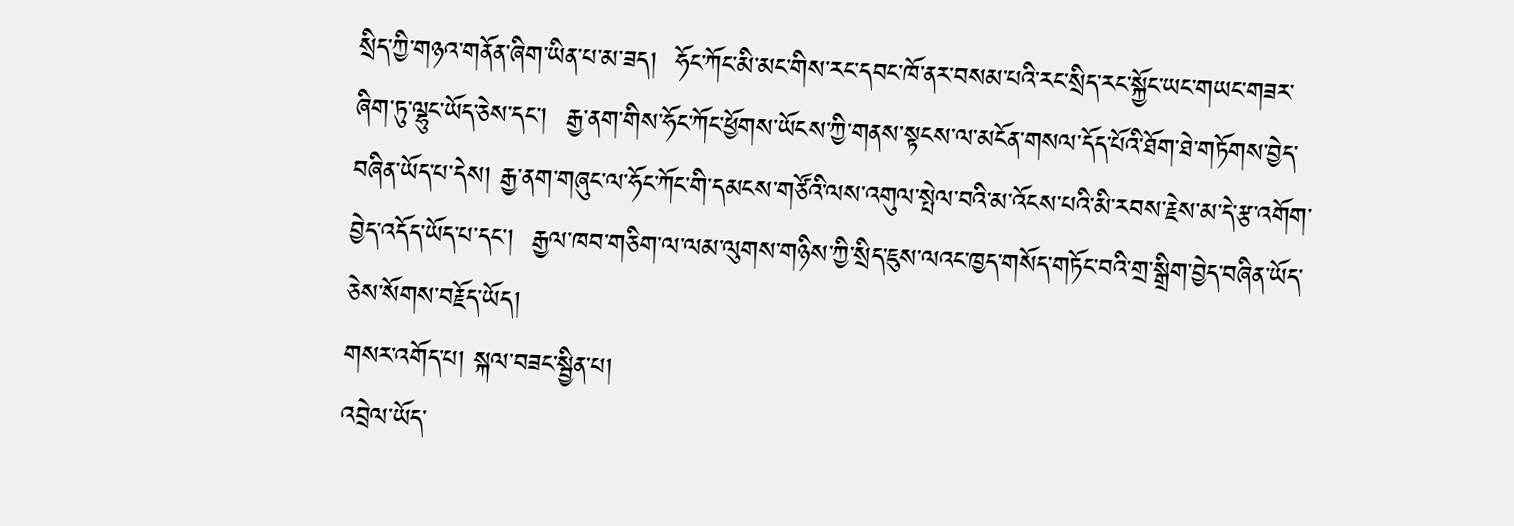སྲིད་ཀྱི་གཉའ་གནོན་ཞིག་ཡིན་པ་མ་ཟད།  ཧོང་ཀོང་མི་མང་གིས་རང་དབང་ཁོ་ནར་བསམ་པའི་རང་སྲིད་རང་སྐྱོང་ཡང་གཡང་གཟར་ཞིག་ཏུ་ལྷུང་ཡོད་ཅེས་དང་།  རྒྱ་ནག་གིས་ཧོང་ཀོང་ཕྱོགས་ཡོངས་ཀྱི་གནས་སྟངས་ལ་མངོན་གསལ་དོད་པོའི་ཐོག་ཐེ་གཏོགས་བྱེད་བཞིན་ཡོད་པ་དེས། རྒྱ་ནག་གཞུང་ལ་ཧོང་ཀོང་གི་དམངས་གཙོའི་ལས་འགུལ་སྤེལ་བའི་མ་འོངས་པའི་མི་རབས་རྗེས་མ་དེ་རྩ་འགོག་བྱེད་འདོད་ཡོད་པ་དང་།  རྒྱལ་ཁབ་གཅིག་ལ་ལམ་ལུགས་གཉིས་ཀྱི་སྲིད་ཇུས་ལའང་ཁྱད་གསོད་གཏོང་བའི་གྲ་སྒྲིག་བྱེད་བཞིན་ཡོད་ཅེས་སོགས་བརྗོད་ཡོད།
གསར་འགོད་པ། སྐལ་བཟང་སྦྱིན་པ།
འབྲེལ་ཡོད་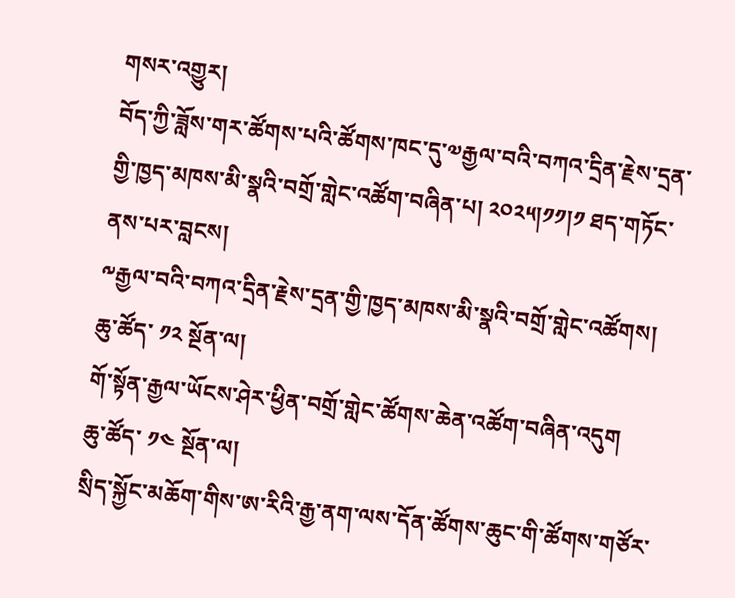གསར་འགྱུར།
བོད་ཀྱི་ཟློས་གར་ཚོགས་པའི་ཚོགས་ཁང་དུ་༧རྒྱལ་བའི་བཀའ་དྲིན་རྗེས་དྲན་གྱི་ཁྱད་མཁས་མི་སྣའི་བགྲོ་གླེང་འཚོག་བཞིན་པ། ༢༠༢༥།༡༡།༡ ཐད་གཏོང་ནས་པར་བླངས།
༸རྒྱལ་བའི་བཀའ་དྲིན་རྗེས་དྲན་གྱི་ཁྱད་མཁས་མི་སྣའི་བགྲོ་གླེང་འཚོགས།
ཆུ་ཚོད་ ༡༢ སྔོན་ལ།
གོ་སྟོན་རྒྱལ་ཡོངས་ཤེར་ཕྱིན་བགྲོ་གླེང་ཚོགས་ཆེན་འཚོག་བཞིན་འདུག
ཆུ་ཚོད་ ༡༤ སྔོན་ལ།
སྲིད་སྐྱོང་མཆོག་གིས་ཨ་རིའི་རྒྱ་ནག་ལས་དོན་ཚོགས་ཆུང་གི་ཚོགས་གཙོར་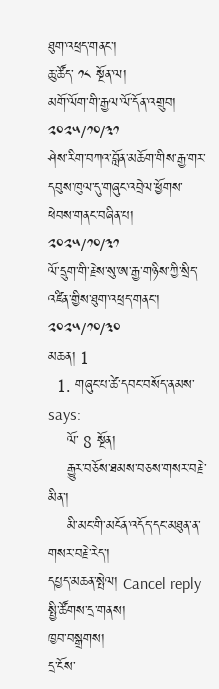ཐུག་འཕྲད་གནང་།
ཆུ་ཚོད་ ༡༨ སྔོན་ལ།
མགོ་ལོག་གི་རྒྱལ་ལོ་དོན་འགྲུབ།
༢༠༢༥/༡༠/༣༡
ཤེས་རིག་བཀའ་བློན་མཆོག་གིས་རྒྱ་གར་དབུས་ཁུལ་དུ་གཞུང་འབྲེལ་ཕྱོགས་ཕེབས་གནང་བཞིན་པ།
༢༠༢༥/༡༠/༣༡
ལོ་དྲུག་གི་རྗེས་སུ་ཨ་རྒྱ་གཉིས་ཀྱི་སྲིད་འཛིན་གྱིས་ཐུག་འཕྲད་གནང་།
༢༠༢༥/༡༠/༣༠
མཆན། 1
  1. གཞུང་པ་ཚེ་དབང་བསོད་ནམས་ says:
    ལོ་ 8 སྔོན།
    རྒྱུར་བཅོས་ཐམས་བཅས་གསར་བརྗེ་མིན་།
    མི་མང་གི་མངོན་འདོད་དང་མཐུན་ན་གསར་བརྗེ་རེད་།
དཔྱད་མཆན་སྤེལ། Cancel reply
སྤྱི་ཚོགས་དྲ་གནས།
ཁྱབ་བསྒྲགས།
དྲ་ངོས་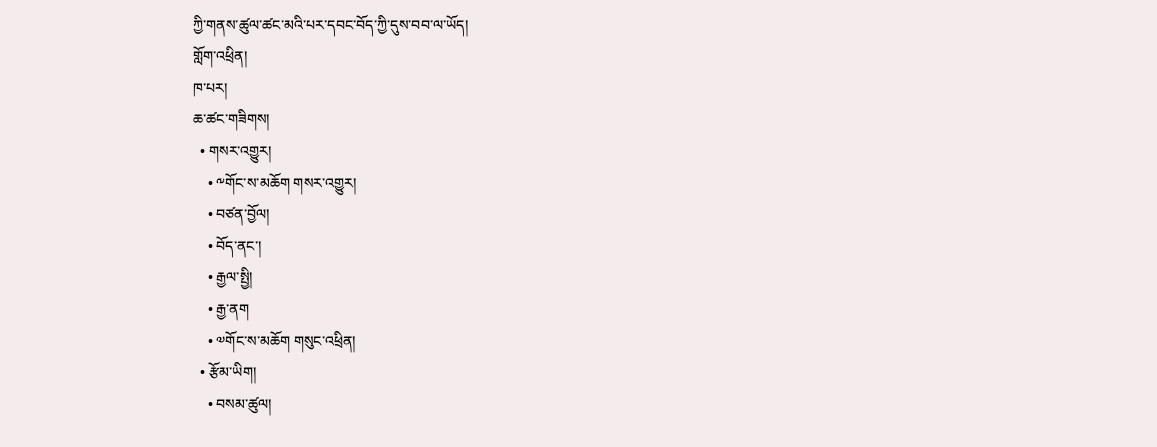ཀྱི་གནས་ཚུལ་ཚང་མའི་པར་དབང་བོད་ཀྱི་དུས་བབ་ལ་ཡོད།
གློག་འཕྲིན།
ཁ་པར།
ཆ་ཚང་གཟིགས།
  • གསར་འགྱུར།
    • ༸གོང་ས་མཆོག གསར་འགྱུར།
    • བཙན་བྱོལ།
    • བོད་ནང་།
    • རྒྱལ་སྤྱི།
    • རྒྱ་ནག
    • ༧གོང་ས་མཆོག གསུང་འཕྲིན།
  • རྩོམ་ཡིག།
    • བསམ་ཚུལ།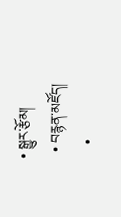• སྒྱུར་རྩོམ།
  • བརྙན་མཛོད།
    •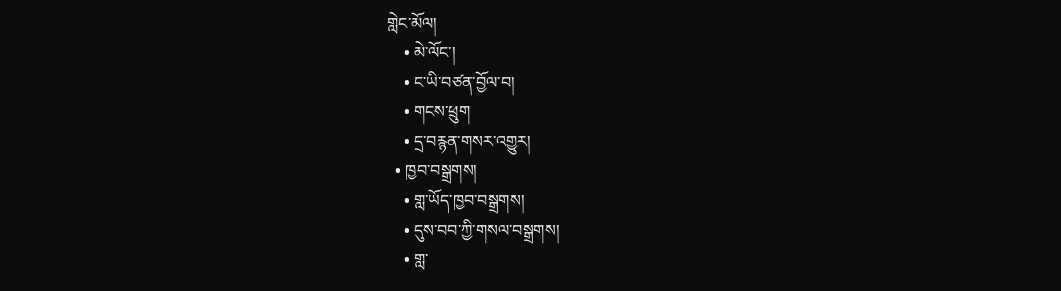གླེང་མོལ།
    • མེ་ལོང་།
    • ང་ཡི་བཙན་བྱོལ་བ།
    • གངས་ཕྲུག
    • དྲ་བརྙན་གསར་འགྱུར།
  • ཁྱབ་བསྒྲགས།
    • གླ་ཡོད་ཁྱབ་བསྒྲགས།
    • དུས་བབ་ཀྱི་གསལ་བསྒྲགས།
    • གླ་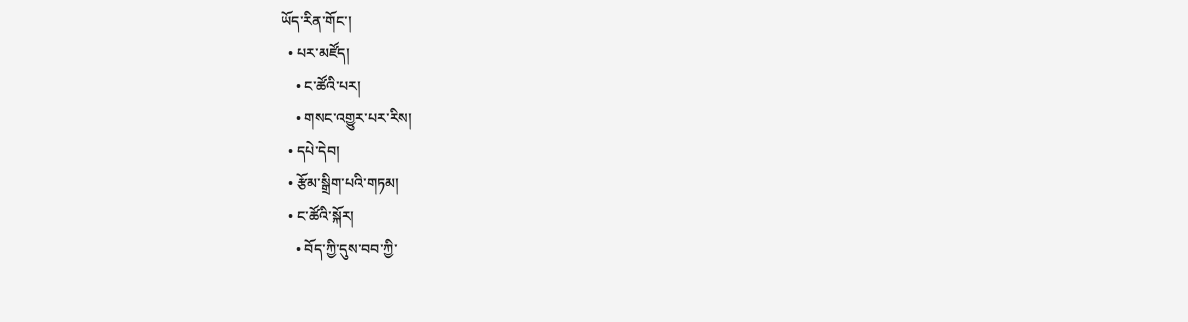ཡོད་རིན་གོང་།
  • པར་མཛོད།
    • ང་ཚོའི་པར།
    • གསང་འགྱུར་པར་རིས།
  • དཔེ་དེབ།
  • རྩོམ་སྒྲིག་པའི་གཏམ།
  • ང་ཚོའི་སྐོར།
    • བོད་ཀྱི་དུས་བབ་ཀྱི་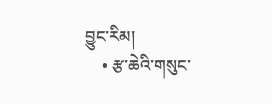བྱུང་རིམ།
    • རྩ་ཆེའི་གསུང་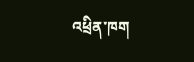འཕྲིན་ཁག